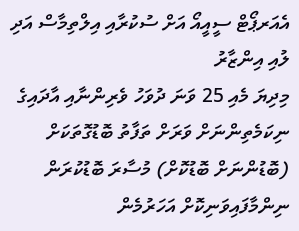އެއަރޕޯޓް ސީއީއޯ އަށް ސުކުރާއި އިލްތިމާސް އަދި ލުއި އިންޒާރު
މިދިޔަ މެއި 25 ވަނަ ދުވަހު ވެރިންނާއި އާދައިގެ ނިކަމެތިންނަށް ވަރަށް ތަފާތު ބޮޑުގޮތަކަށް (ބޮޑުންނަށް ބޮޑުކޮށް) މުސާރަ ބޮޑުކުރަން ނިންމާފައިވަނިކޮށް އަހަރުމެން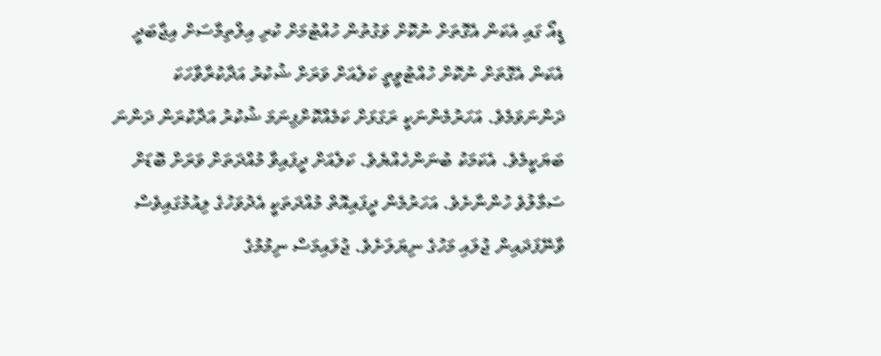ޑީއޯ ގައި އެކަން އެގޮތަށް ނުކޮށް ވަގުތުން ހުއްޓުމަށް ކުރި އިލްތިމާސަށް އިޖާބަދީ އެކަން އެގޮތަށް ނުކޮށް ހުއްޓުވީތީ ކަލެއަށް ވަރަށް ޝުކުރު އަދާކުރާވާހަކަ ދަންނަވަމެވެ. އަހަރުމެންނަކީ ރަގަޅަށް ކަމެއްކޮށްފިނަމަ ޝުކުރު އަދާކުރަން ދަންނަ ބަޔަކީމެވެ. އެކަމަކު ބުނަންހެއްޔެވެ. ކަލެއަށް ދީފައިވާ މުއްދަތަށް ވަރަށް ބޮޑަށް ސަމާލުވެ ހުންނާށެވެ. އަހަރުމެން ދީފައިއޮތް މުއްދަތަކީ އެދުވަހުގެ ލިއުމުގައިވެސް ވާނޭފަދައިން ޖުލައި މަހުގެ ނިޔަލަށެވެ. ޖުލައިމަސް ނިމުމުގެ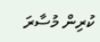ކުރިން މުސާރަ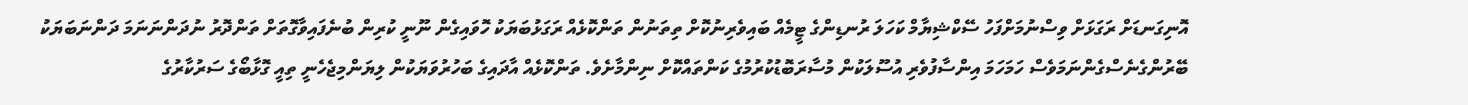އޮނިގަނޑަށް ރަގަޅަށް ވިސްނުމަށްފަހު ސޭކްޝިޔާމް ކަހަލަ ރުނޑިންގެ ޓީމެއް ބައިވެރިނުކޮށް ތިތަނުން ތަންކޮޅެއް ރަގަޅުބަޔަކު ހޮވައިގެން ނޫނީ ކުރިން ބުނެފައިވާގޮތަށް ތަންދޮރު ނުދަންނަނަމަ ދަންނަބަޔަކު ބޭރުންގެނެސްގެންނަމަވެސް ހަމަހަމަ އިންސާފުވެރި އުސޫލަކުން މުސާރަބޮޑުކުރުމުގެ ކަންތައްކޮށް ނިންމާށެވެ. ތަންކޮޅެއް އާދައިގެ ބަހުރުވަޔަކުން ލިޔަންމިޖެހެނީ ތިއީ ގޮޅާބޯގެ ސަރުކާރުގެ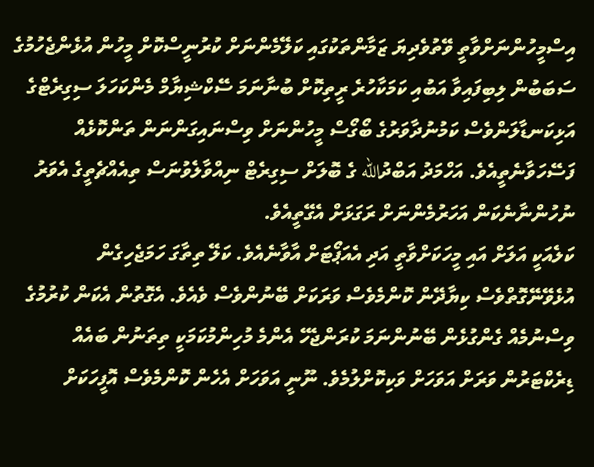އިސްމީހުންނަށްވާތީ ވޭތުވެދިޔަ ޒަމާންތަކުގައި ކަލޭމެންނަށް ކުރުނީސްކޮށް މީހުން އުޅެންޖެހުމުގެ ސަބަބުން ލިބިފައިވާ އަބުއި ކަމަކާހުރެ ރީތިކޮށް ބުނާނަމަ ސޭކްޝިޔާމް މެންކަހަލަ ސިގިރެޓްގެ އަޅިކަނޑާލަންވެސް ކަމުނުދާވަރުގެ ބޯގޯސް މީހުންނަށް ވިސްނައިގަންނަން ތަންކޮޅެއް ފަސޭހަވާނެތީއެވެ. އަހްމަދު އަބްދުالله ގެ ބޮލަށް ސިގިރެޓް ނިއްވާލެވުނަސް ތިއެއްޗެތީގެ އެވަރު ނުހުންނާނެކަން އަހަރުމެންނަށް ރަގަޅަށް އެގޭތީއެވެ.
ކަލެއަކީ އަލަށް އައި މީހަކަށްވާތީ އަދި އެއަޕޯޓަށް އާވާނެއެވެ. ކަލޭ ތިތާގަ ހަމަޖެހިގެން އުޅެވޭނޭގޮތްވެސް ކިޔާދޭން ކޮންމެވެސް ވަރަކަށް ބޭނުންވެސް ވެއެވެ. އެގޮތުން އެކަން ކުރުމުގެ ވިސްނުމެއް ގެންގުޅެން ބޭނުންނަމަ ކުރަންޖެހޭ އެންމެ މުހިންމުކަމަކީ ތިތަނުން ބައެއް ޑިރެކްޓަރުން ވަރަށް އަވަހަށް ވަކިކޮށްލުމެވެ. ނޫނީ އަވަހަށް އެހެން ކޮންމެވެސް އޮފީހަކަށް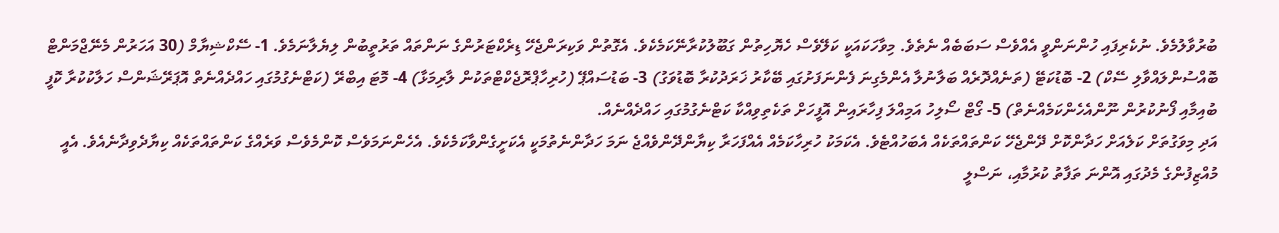ބުރުވާލުމެވެ. ނުކެރިފައި ހުންނަންވީ އެއްވެސް ސަބަބެއް ނެތެވެ. މިވާހަކައަކީ ކަލޭވެސް ހެޔޮހިތުން ގަބޫލުކުރާނޭކަމެކެވެ. އެގޮތުން ވަކިރަންޖެހޭ ޑިރެކްޓަރުންގެ ނަންތައް ތަރުތީބުން ލިޔެލާނަމެވެ. 1- ސޭކްޝިޔާމް (30 އަހަރުން މެނޭޖްމަންޓް ބޮއްސުންލައްވާލި ސޭކް) 2- ބޮޑުކަޓޭ (ތަނެއްދޮރެއް ބަލާނުލާ އެންމެގިނަ ފެންނަފަށުގައި ބޭކާރު ޚަރަދުކުރާ ބޮޑުވަގު) 3- ބަޑުސައްޕޭ (ހުރިހާޕްރޮޖެކްޓްތަކުން ލާރިމަޅާ) 4- މޮޓަ އިބްރޭ (ކަޓްނެގުމުގައި ހައްދެއްނެތް އޮޕަރޭޝަންސް ހަލާކުކުރާ ކޮފީ ބުއިމާއި ފޯނުކުރުން ނޫންއެހެންކަމެއްނެތް) 5- ގޯޓް ސޯލިހު އަމިއްލަ ފިހާރައިން އޮފީހަށް ތަކެތިވިއްކާ ކަޓްނެގުމުގައި ހައްދެއްނެއް.
އަދި މިވަގުތަށް ކަލެއަށް ހަދާންކޮށް ދޭންޖެހޭ ކަންތައްތަކެއް އެބަހުއްޓެވެ. އެކަމަކު ހުރިހާކަމެއް އެއްފަހަރާ ކިޔާންދޭންވެއްޖެ ނަމަ ހަދާންނެތުމަކީ އެކަށީގެންވާކަމެކެވެ. އެހެންނަމަވެސް ކޮންމެވެސް ވަރެއްގެ ކަންތައްތަކެއް ކިޔާދެވިދާނެއެވެ. އެއީ މުއްޒިފުންގެ މެދުގައި އޮންނަ ތަފާތު ކުރުމާއި، ނަސްލީ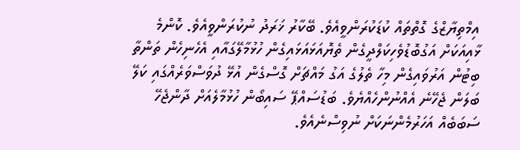އިމްތިޔާޒްގެ ގޮތްތައް ކުޑަކުރަންވީއެވެ. ބޭކާރު ޚަރަދު ނުކުރަންވީއެވެ. ކޮންމެ ޅާއިއަކަށް އަގުބޮޑުވެހިކަލްދީގެން ތެޔޮއަޅައަޅައިގެން ހުޅުމާލޭގައާއި އެހެނިހެން ތަންތާ ބިޓުން އަރުވައިގެން މިހާ ތެލުގެ އަގު މައްޗަށް ގޮސްގެން އުޅޭ ދުވަސްވަރެއްގައި ކަލޭ ބަލަން ޖެހޭނެ އެއްނުންހެއްޔެވެ. ބަޑުސައްޕޭ ސައިބޯން ހުޅުމާލެއަށް ދާންޖެހޭ ސަބަބެއް އަހަރުމެންނަކަށް ނުވިސްނެއެވެ.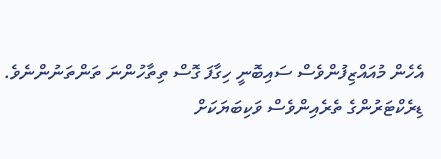އެހެން މުއައްޒިފުންވެސް ސައިބޮނީ ހިގާފަ ގޮސް ތިތާހުންނަ ތަންތަނުންނެވެ. ޑިރެކްޓަރުންގެ ތެރެއިންވެސް ވަކިބަޔަކަށް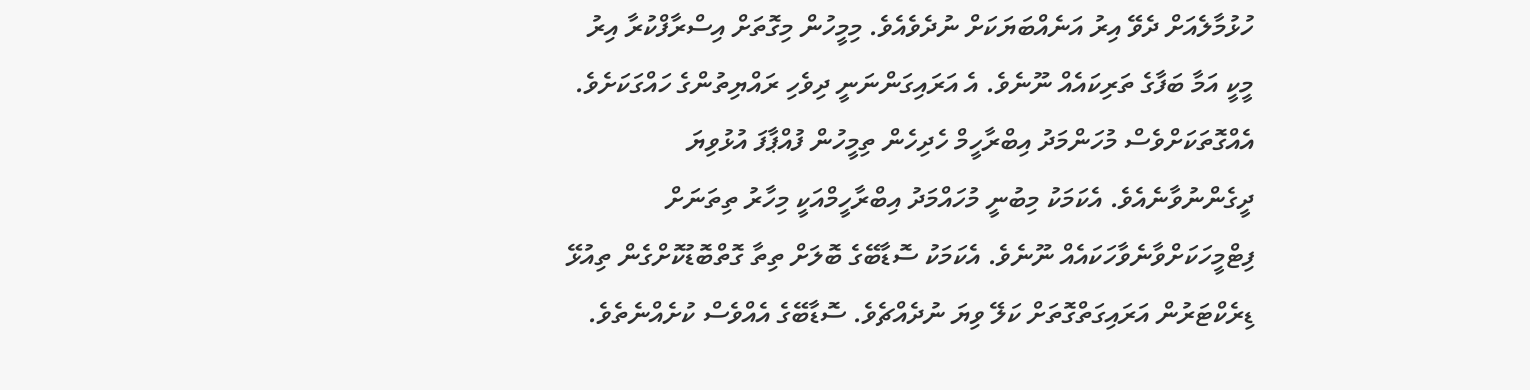ހުޅުމާލެއަށް ދެވޭ އިރު އަނެއްބަޔަކަށް ނުދެވެއެވެ. މިމީހުން މިގޮތަށް އިސްރާފްކުރާ އިރު މީކީ އަމާ ބަފާގެ ތަރިކައެއް ނޫނެވެ. އެ އަރައިގަންނަނީ ދިވެހި ރައްޔިތުންގެ ހައްގަކަށެވެ. އެއްގޮތަކަށްވެސް މުހަންމަދު އިބްރާހީމް ހެދިހެން ތިމީހުން ފުއްޕާފަ އުޅުވިޔަ ދީގެންނުވާނެއެވެ. އެކަމަކު މިބުނީ މުހައްމަދު އިބްރާހީމްއަކީ މިހާރު ތިތަނަށް ފިޓްމީހަކަށްވާނެވާހަކައެއް ނޫނެވެ. އެކަމަކު ސޮޑާބޭގެ ބޮލަށް ތިތާ ގޮތްބޮޑުކޮށްގެން ތިއުޅޭ ޑިރެކްޓަރުން އަރައިގަތްގޮތަށް ކަލޭ ވިޔަ ނުދެއްޗެވެ. ސޮޑާބޭގެ އެއްވެސް ކުށެއްނެތެވެ.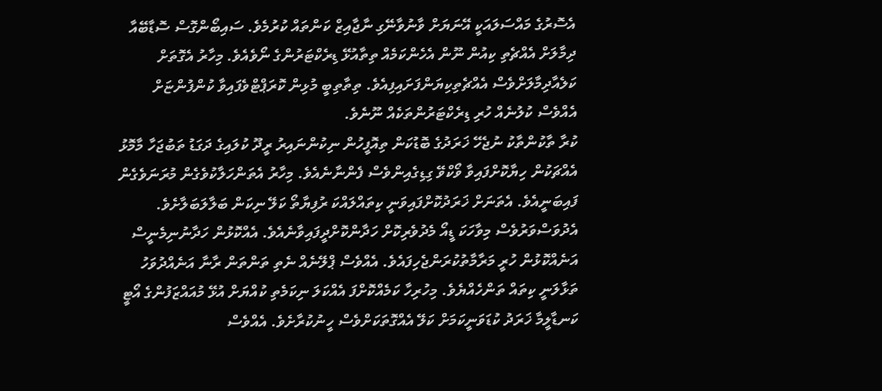އެސޮރުގެ މައްސަލައަކީ އޭނަޔަށް ވާނުވާނޭގި ނާޖާއިޒް ކަންތައް ކުރުމެވެ. ސައިބޯންގޮސް ސޮޑާބޭއާ ދިމާލަށް އެއްޗެތި ކިއުން ނޫން އެހެންކަމެއް ތިތާއުޅޭ ޑިރެކްޓަރުންގެ ނޯވެއެވެ. މިހާރު އެގޮތަށް ކަލެއާދިމާލަށްވެސް އެއްޗެތިކިޔަންފަށައިފިއެވެ. ތިތާތިބީ މުޅިން ކޮރަޕްޓްވެފައިވާ ކުންފުންޏަށް އެއްވެސް ކުލުނެއް ހުރި ޑިރެކްޓަރުންތަކެއް ނޫނެވެ.
ކުރާ ތާކުންތާކު ނުޖެހޭ ޚަރަދުގެ ބޮޑުކަން ތިއޮފީހުން ނިކުންނައިރު ރީދޫ ކުލައިގެ ދަގަޑު ތަބުޖަހާ މާމޮޅު އެއްޗަކުން ހިޔާކޮށްފައިވާ ވޯކްވޭ ގިޑިގެއިންވެސް ފެންނާނެއެވެ. މިހާރު އެތަންހަލާކުވެގެން މުރަނަވެގެން ފައިބަނީއެވެ. އެތަނަށް ޚަރަދުކޮށްފައިވަނީ ކިތައްލައްކަ ރުފިޔާތޯ ކަލޭ ނިކަން ބަލާލަބަލާށެވެ. އެދުވަސްވަރުވެސް މިވާހަކަ ޑީއޯ މެދުވެރިކޮށް ހަދާންކޮށްދީފައިވާނެއެވެ. އެއްކޮޅުން ހަދާނުނިމެނީސް އަނެއްކޮޅުން ހުރީ މަރާމާތުކުރަންޖެހިފައެވެ. އެއްވެސް ޕްލޭނެއް ނެތި ތަންތަން ރާނާ އަނެއްދުވަހު ތަޅާލަނީ ކިތައް ތަންހެއްޔެވެ. މިހުރިހާ ކަމެއްކޮށްފަ އެއްކަލަ ނިކަމެތި ކުއްޔަށް އުޅޭ މުއައްޒަފުންގެ އޯޓީ ކަނޑާލީމާ ޚަރަދު ކުޑަވަނީކަމަށް ކަލޭ އެއްގޮތަކަށްވެސް ހީނުކުރާށެވެ. އެއްވެސް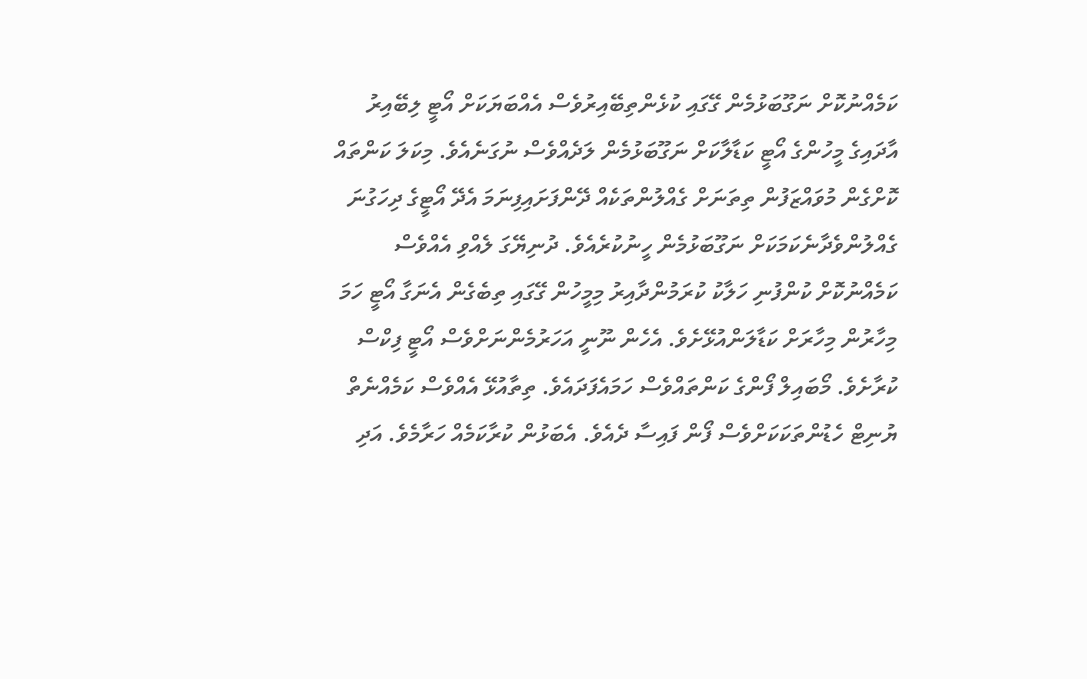ކަމެއްނުކޮށް ނަގޫބަޅުމެން ގޭގައި ކުޅެންތިބޭއިރުވެސް އެއްބަޔަކަށް އޯޓީ ލިބޭއިރު އާދައިގެ މީހުންގެ އޯޓީ ކަޑާލާކަށް ނަގޫބަޅުމެން ލަދެއްވެސް ނުގަނެއެވެ. މިކަލަ ކަންތައް ކޮށްގެން މުވައްޒަފުން ތިތަނަށް ގެއްލުންތަކެއް ދޭންފަށައިފިނަމަ އެދޭ އޯޓީގެ ދިހަގުނަ ގެއްލުންވެދާނެކަމަކަށް ނަގޫބަޅުމެން ހީނުކުރެއެވެ. ދުނިޔޭގަ ލެއްވި އެއްވެސް ކަމެއްނުކޮށް ކުންފުނި ހަލާކު ކުރަމުންދާއިރު މިމީހުން ގޭގައި ތިބެގެން އެނަގާ އޯޓީ ހަމަ މިހާރުން މިހާރަށް ކަޑާލަންއުޅޭށެވެ. އެހެން ނޫނީ އަހަރުމެންނަށްވެސް އޯޓީ ފިކްސް ކުރާށެވެ. މޯބައިލް ފޯންގެ ކަންތައްވެސް ހަމައެފަދައެވެ. ތިތާއުޅޭ އެއްވެސް ކަމެއްނެތް ޔުނިޓް ހެޑުންތަކަކަށްވެސް ފޯން ފައިސާ ދެއެވެ. އެބަޅުން ކުރާކަމެއް ހަރާމެވެ. އަދި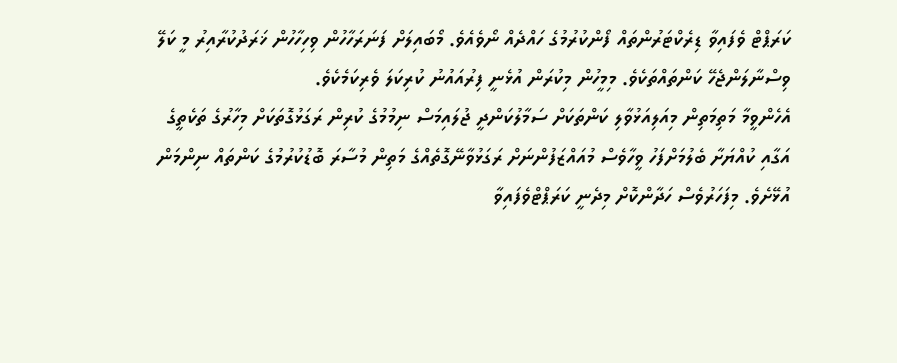ކަރަޕްޓް ވެފައިވާ ޑިރެކްޓަރުންތައް ފޯންކުރުމުގެ ހައްދެއް ނޯވެއެވެ. މޯބައިލަށް ފަނަރަހާހުން ވިހިހާހުން ޚަރަދުކުރާއިރު މީ ކަލޭ ވިސްނާލަންޖެހޭ ކަންތައްތަކެވެ. މިމީހުން މިކުރަން އުޅެނީ ފިރުއައުނު ކުރިކަލަ ވެރިކަމެކެވެ.
އެހެންވީމާ މަތިމަތިން މިއަލިއަޅުވާލި ކަންތަކަށް ސަމާލުކަންދީ ޖުލައިމަސް ނިމުމުގެ ކުރިން ރަގަޅުގޮތަކަށް މިހާރުގެ ތަކެތީގެ އަގާއި ކުއްޔަށާ ބެލުމަށްފަހު ވީހާވެސް މުއައްޒަފުންނަށް ރަގަޅުވާނޭގޮތެއްގެ މަތިން މުސާރަ ބޮޑުކުރުމުގެ ކަންތައް ނިންމަން އުޅޭށެވެ. މިފަހަރުވެސް ހަދާންކޮށް މިދެނީ ކަރަޕްޓްވެފައިވާ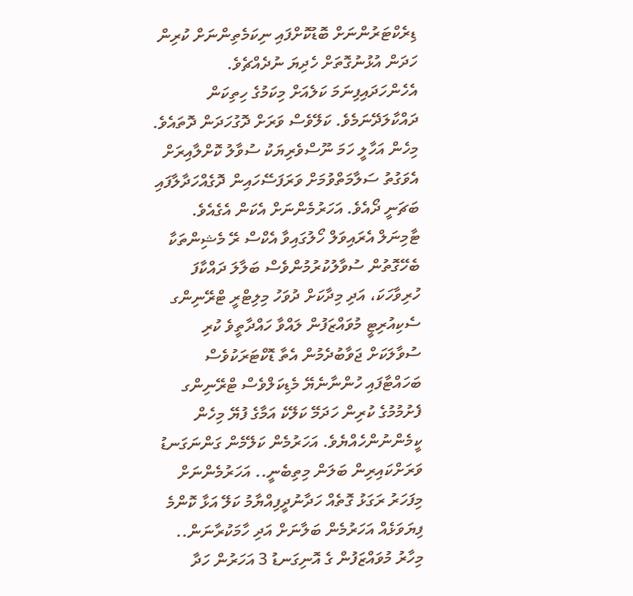ޑިރެކްޓަރުންނަށް ބޮޑުކޮށްފައި ނިކަމެތިންނަށް ކުރިން ހަދަން އުޅުނުގޮތަށް ހެދިޔަ ނުދެއްޗެވެ. އެހެންހަދައިފިނަމަ ކަލެއަށް މިކަމުގެ ހިތިކަން ދައްކާލަދޭނަމެވެ. ކަލޭވެސް ވަރަށް ދޮގުހަދަން ދޮތައެވެ. މިހެން އަހާލީ ހަމަ ނޫސްވެރިޔަކު ސުވާލު ކޮށްލާއިރަށް އެވަގުތު ސަލާމަތްވުމަށް ވަރަފަސޭހައިން ދޮގެއްހަދާލާފައި ބަޗަނީ ދޯއެވެ. އަހަރުމެންނަށް އެކަން އެގެއެވެ. ޓާމިނަލް އެރައިވަލް ހޯލުގައިވާ އެކްސް ރޭ މެޝިންތަކާ ބެހޭގޮތުން ސުވާލުކުރުމުންވެސް ބަލާލަ ދައްކާފަ ހުރިވާހަކަ، އަދި މިދާކަށް ދުވަހު މިލިޓްރީ ޓްރޭނިންގ ސެކިއުރިޓީ މުވައްޒަފުން ލައްވާ ހައްދާތީވެ ކުރި ސުވާލަކަށް ޖަވާބުދެމުން އެތާ ޑޮކްޓަރަކުވެސް ބަހައްޓާފައި ހުންނާނެޔޭ މެޑިކަލްވެސް ޓްރޭނިންގ ފެށުމުމުގެ ކުރިން ހަދަމޭ ކަލޭކެ އަމާގެ ފުޔޭ މިހެން ކީމެންނުންހެއްޔެވެ. އަހަރުމެން ކަލޭމެން ގަންނަގަނޑު ވަރަށްކައިރިން ބަލަން މިތިބެނީ.. އަހަރުމެންނަށް މިފަހަރު ރަގަޅު ގޮތެއް ހަދާނުދީފިއްޔާމު ކަލޭ އަޅާ ކޮންމެ ފިޔަވަޅެއް އަހަރުމެން ބަލާނަށް އަދި ހާމަކުރާނަން.. މިހާރު މުވައްޒަފުން ގެ އޮނިގަނޑު 3 އަހަރުން ހަދާ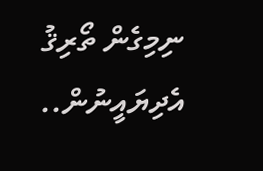ނިމިގެން ތޯރިޤު އެދިޔައީނުން..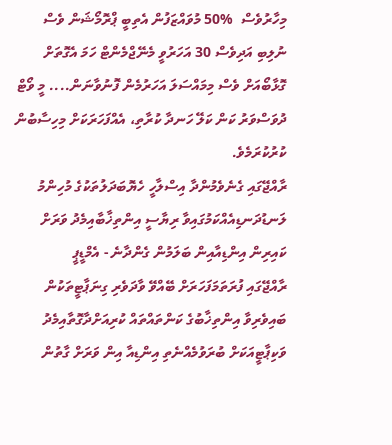މިހާރުވެސް  %50 މުވައްޒަފުން އެތިބީ ޕްރޮމޯޝަން ވެސް ނުލިބި އަދިވެސް 30 އަހަރުވީ މެނޭޖްމެންޓް ހަމަ އެގޮތަށް ގޮޅާބޯއަށް ވެސް މިމައްސަލަ އަހަރުމެން ފޮނުވާނަން.... މީ ވޯޓް ދުވަސްވަރު ކަން ކަލޭ ހަނދާ ކުރާތި، އެއްފަހަރަކަށް މިހިސާބުން ކުރުކުރަމެވެ.
ރާއްޖޭގައި ގެނެވެމުންދާ އިސްލާހީ ހެޔޮބަދަލުތަކުގެ މުހިންމު ލަނޑުދަނޑިއެއްކަމުގައިވާ ރިޔާސީ އިންތިޚާބާއިމެދު ވަރަށް ކައިރިން އިންޑިއާއިން ބަލަމުން ގެންދާނެ - އެމްޑީޕީ
ރާއްޖޭގައި ފުރަތަމަފަހަރަށް ބޭއްވޭ ވާދަވެރި ގިނަޕާޓީތަކުން ބައިވެރިވާ އިންތިޚާބުގެ ކަންތައްތައް ކުރިއަށްދާގޮތާއިމެދު ވަކިޕާޓީއަކަށް ބުރަވުމެއްނެތި އިންޑިއާ އިން ވަރަށް ގާތުން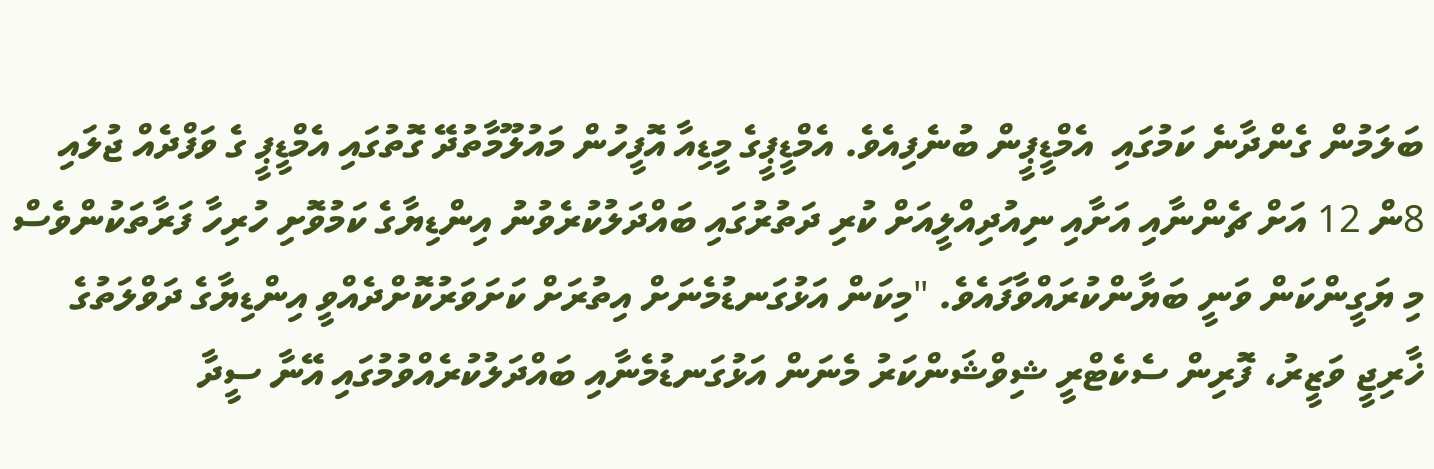ބަލަމުން ގެންދާނެ ކަމުގައި  އެމްޑީޕީން ބުނެފިއެވެ. އެމްޑީޕީގެ މީޑިއާ އޮފީހުން މައުލޫމާތުދޭ ގޮތުގައި އެމްޑީޕީ ގެ ވަފްދެއް ޖުލައި 8ން 12 އަށް ޗެންނާއި އަށާއި ނިއުދިއްލީއަށް ކުރި ދަތުރުގައި ބައްދަލުކުރެވުނު އިންޑިޔާގެ ކަމުވޮށި ހުރިހާ ފަރާތަކުންވެސް މި ޔަގީންކަން ވަނީ ބަޔާންކުރައްވާފައެވެ. "މިކަން އަޅުގަނޑުމެނަށް އިތުރަށް ކަށަވަރުކޮށްދެއްވީ އިންޑިޔާގެ ދަވްލަތުގެ ޚާރިޖީ ވަޒީރު، ފޮރިން ސެކެޓްރީ ޝިވްޝަންކަރު މެނަން އަޅުގަނޑުމެނާއި ބައްދަލުކުރެއްވުމުގައި އޭނާ ސީދާ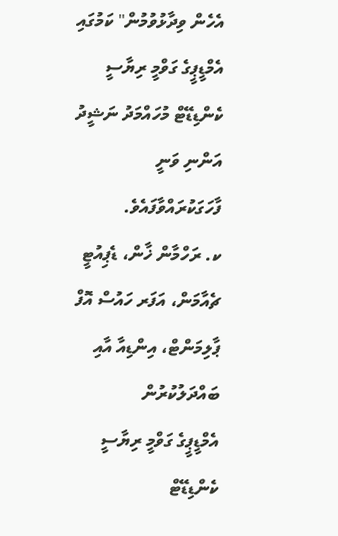އެހެން ވިދާޅުވުމުން" ކަމުގައި އެމްޑީޕީގެ ގަވްމީ ރިޔާސީ ކެންޑިޑޭޓް މުހައްމަދު ނަޝީދު އަންނި ވަނީ ފާހަގަކުރައްވާފައެވެ.
ކ. ރަހްމާން ޚާން، ޑެޕިއުޓީ ޗެއާމަން، އަފަރ ހައުސް އޮފް ޕާލިމަންޓް، އިންޑިއާ އާއި ބައްދަލުކުރުން
އެމްޑީޕީގެ ގަވްމީ ރިޔާސީ ކެންޑިޑޭޓް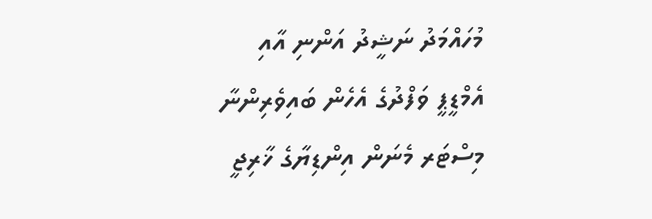މުހައްމަދު ނަޝީދު އަންނި އާއި އެމްޑީޕީ ވަފްދުގެ އެހެން ބައިވެރިންނާ މިސްޓަރ މެނަން އިންޑިޔާގެ ޚާރިޖީ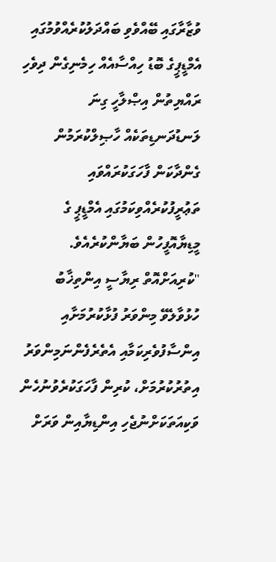ވުޒާރާގައި ބޭއްވެވި ބައްދަލުކުރެއްވުމުގައި އެމްޑީޕީގެ ބޮޑު ހިއްސާއެއް ހިމެނިގެން ދިވެހި ރައްޔިތުން އިޞްލާހީ ގިނަ ލަނޑުދަނޑިތަކެއް ހާޞިލްކުރަމުން ގެންދާކަން ފާހަގަކުރައްވައި ތަޢުރީފުކުރެއްވިކަމުގައި އެމްޑީޕީ ގެ މީޑިޔާއޮފީހުން ބަޔާންކުރެއެވެ. "ކުރިއަށްއޮތް ރިޔާސީ އިންތިޚާބު     ހުޅުވާލެވޭ މިންވަރު ފުޅާކުރުމަށާއި އިންސާފުވެރިކަމާއި އެތެރެފެންނަމިންވަރު އިތުރުކުރުމަށް، ކުރިން ފާހަގަކުރެވުނުހެން ވަކިއަތަކަށްނުޖެހި އިންޑިޔާއިން ވަރަށް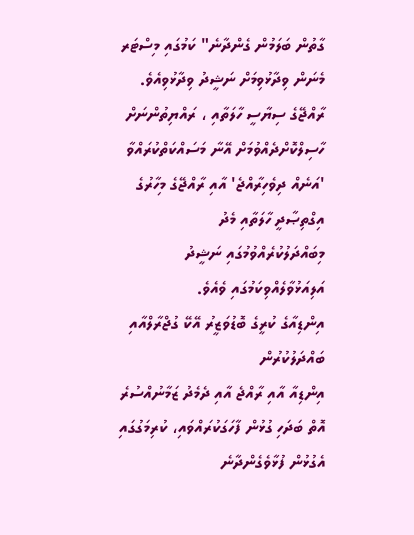ގާތުން ބަލަމުން ގެންދާނެ" ކަމުގައި މިސްޓަރ މެނަން ވިދާޅުވިމަށް ނަޝީދު ވިދާޅުވިއެވެ. ރާއްޖޭގެ ސިޔާސީ ހާލަތާއި ، ރައްޔިތުންނަށް ހާސިލްކޮށްދެއްވުމަށް އޭނާ މަސައްކަތްކުރައްވާ 'އަނެއް ދިވެހިރާއްޖެ' އާއި ރާއްޖޭގެ މިހާރުގެ އިގްތިޞާދީ ހާލަތާއި މެދު މިބައްދަލުކުރެއްވުމުގައި ނަޝީދު އަލިއަޅުވާލެއްވިކަމުގައި ވެއެވެ.
އިންޑިއާގެ ކުރީގެ ބޮޑުވަޒީރު އޭކޭ ގުޖްރާލްއާއި ބައްދަލުކުރުން
އިންޑިއާ އާއި ރާއްޖެ އާއި ދެމެދު ޒަމާނުއްސުރެ އޮތް ބަދަހި ގުޅުން ފާހަގަކުރައްވައި، ކުރިމަގުގައި އެގުޅުން ފުޅާވެގެންދާނެ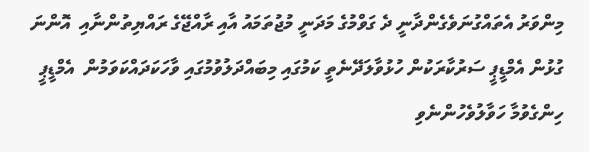މިންވަރު އެތައްގުނަވެގެންދާނީ ދެ ގަވްމުގެ މަދަނީ މުޖުތަމައު އާއި ރާއްޖޭގެ ރައްޔިތުންނާއި  އޮންނަ ގުޅުން އެމްޑީޕީ ސަރުކާރަކުން ހުޅުވާލަދޭނެތީ ކަމުގައި މިބައްދަލުވުމުގައި ވާހަކަދައްކަވަމުން  އެމްޑީޕީ ހިންގެވުމާ ހަވާލުވެހުންނެވި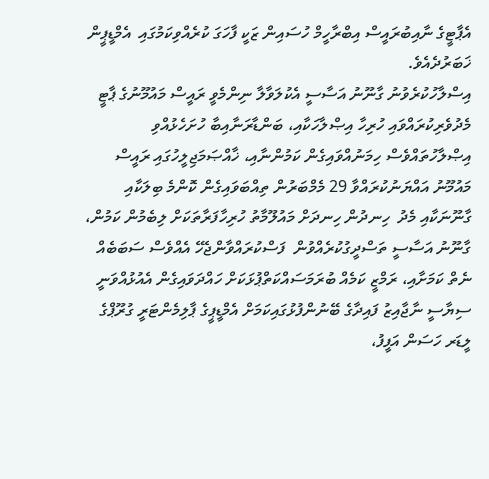އެޕާޓީގެ ނާއިބުރައީސް އިބްރާހީމް ހުސައިން ޒަކީ ފާހަގަ ކުރެއްވިކަމުގައި  އެމްޑީޕީން ޚަބަރުދެއެވެ.
އިސްލާހުކުރެވުނު ގާނޫނު އަސާސީ އެކުލަވާލާ ނިންމެވީ ރައީސް މައުމޫނުގެ ޕާޓީ މެދުވެރިކުރައްވައި ހުރިހާ އިޞްލާހަކާއި، ބަންޑާރަނާއިބާ ހުށަހެޅުއްވި އިޞްލާހުތައްވެސް ހިމަނުއްވައިގެން ކަމުންނާއި، ޚާއްޞަމަޖިލީހުގައި ރައީސް މައުމޫނު އައްޔަނުކުރައްވާ 29 މެމްބަރުން ތިއްބަވައިގެން ކޮންމެ ބިލަކާއި ގާނޫނަކާއި މެދު  ހިނދުން ހިނދަށް މައުލޫމާތު ހުރިހާފަރާތަކަށް ލިބެމުން ކަމުން، ގާނޫނު އަސާސީ ތަސްދީގުކުރެއްވުން  ފަސްކުރައްވާންޖެހޭ އެއްވެސް ސަބަބެއް ނެތް ކަމަށާއި، ރަމްޒީ ކަމެއް ބުރަމަސައްކަތްޕުޅަކަށް ހައްދަވައިގެން އެއުޅުއްވަނީ ސިޔާސީ ނާޖާއިޒު ފައިދާގެ ބޭނުންފުޅުގައިކަމަށް އެމްޑީޕީގެ ޕާލިމެންޓަރީ ގުރޫޕްގެ ލީޑަރ ހަސަން އަފީފު،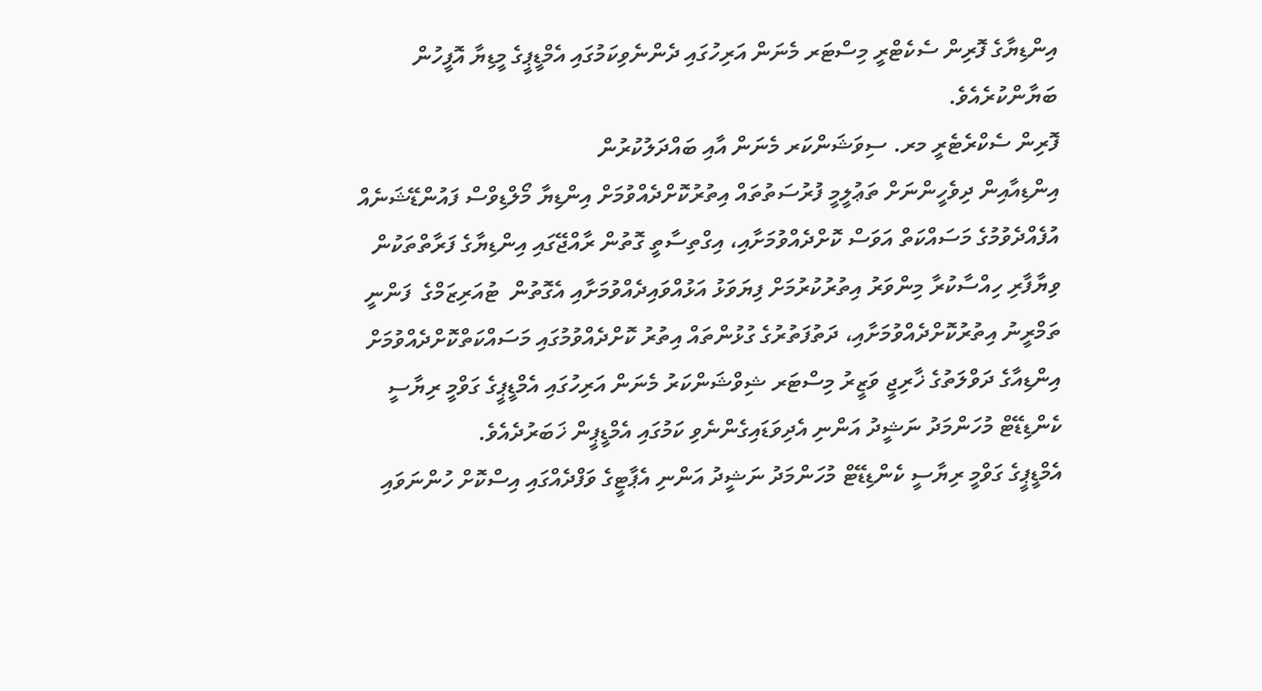އިންޑިޔާގެ ފޮރިން ސެކެޓްރީ މިސްޓަރ މެނަން އަރިހުގައި ދެންނެވިކަމުގައި އެމްޑީޕީގެ މީޑިޔާ އޮފީހުން ބަޔާންކުރެއެވެ.
ފޮރިން ސެކްރެޓެރީ މރ. ސިވަޝަންކަރ މެނަން އާއި ބައްދަލުކުރުން
އިންޑިއާއިން ދިވެހީންނަށް ތަޢުލީމީ ފުރުސަތުތައް އިތުރުކޮށްދެއްވުމަށް އިންޑިޔާ މޯލްޑިވްސް ފައުންޑޭޝަނެއް އުފެއްދެވުމުގެ މަސައްކަތް އަވަސް ކޮށްދެއްވުމަށާއި، އިގްތިސާތީ ގޮތުން ރާއްޖޭގައި އިންޑިޔާގެ ފަރާތްތަކުން ވިޔާފާރި ހިއްސާކުރާ މިންވަރު އިތުރުކުރުމަށް ފިޔަވަޅު އަޅުއްވައިދެއްވުމަށާއި އެގޮތުން  ޓުއަރިޒަމްގެ  ފަންނީ ތަމްރީނު އިތުރުކޮށްދެއްވުމަށާއި، ދަތުފަތުރުގެ ގުޅުންތައް އިތުރު ކޮށްދެއްވުމުގައި މަސައްކަތްކޮށްދެއްވުމަށް  އިންޑިއާގެ ދަވްލަތުގެ ޚާރިޖީ ވަޒީރު މިސްޓަރ ޝިވްޝަންކަރު މެނަން އަރިހުގައި އެމްޑީޕީގެ ގަވްމީ ރިޔާސީ ކެންޑިޑޭޓް މުހަންމަދު ނަޝީދު އަންނި އެދިވަޑައިގެންނެވި ކަމުގައި އެމްޑީޕީން ޚަބަރުދެއެވެ.
އެމްޑީޕީގެ ގަވްމީ ރިޔާސީ ކެންޑިޑޭޓް މުހަންމަދު ނަޝީދު އަންނި އެޕާޓީގެ ވަފްދެއްގައި އިސްކޮށް ހުންނަވައި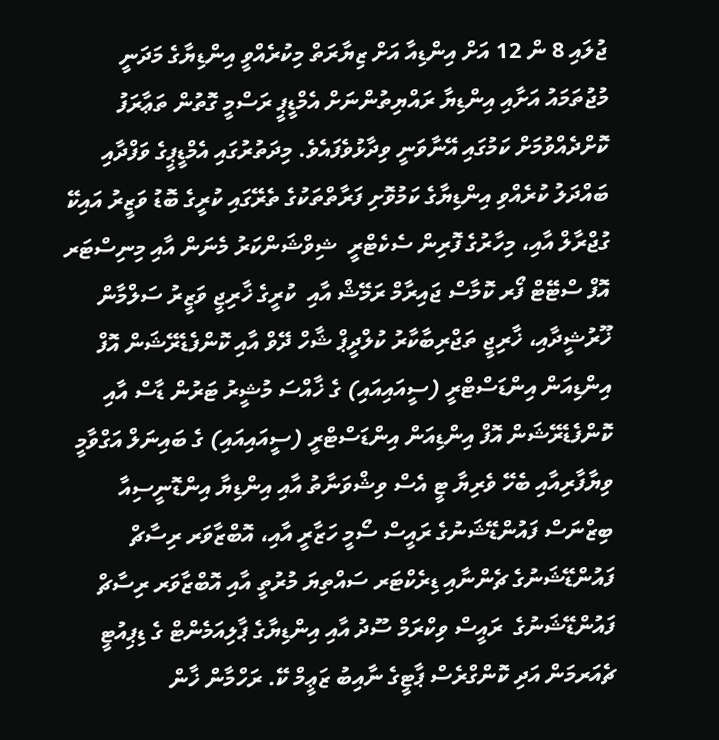ޖުލައި 8 ން 12 އަށް އިންޑިއާ އަށް ޒިޔާރަތް މިކުރެއްވީ އިންޑިޔާގެ މަދަނީ މުޖުތަމައު އަށާއި އިންޑިޔާ ރައްޔިތުންނަށް އެމްޑީޕީ ރަސްމީ ގޮތުން ތަޢާރަފު ކޮށްދެއްވުމަށް ކަމުގައި އޭނާވަނީ ވިދާޅުވެފައެވެ. މިދަތުރުގައި އެމްޑީޕީގެ ވަފްދާއި ބައްދަލު ކުރެއްވި އިންޑިޔާގެ ކަމުވޮށި ފަރާތްތަކުގެ ތެރޭގައި ކުރީގެ ބޮޑު ވަޒީރު އައިކޭ ގުޖްރާލް އާއި، މިހާރުގެ ފޮރިން ސެކެޓްރީ  ޝިވްޝަންކަރު މެނަން އާއި މިނިސްޓަރ އޮފް ސްޓޭޓް ފޯރ ކޮމާސް ޖައިރާމް ރަމޭޝް އާއި  ކުރީގެ ޚާރިޖީ ވަޒީރު ސަލްމާން ޚޫރުޝީދާއި، ޚާރިޖީ ތަޖްރިބާކާރު ކުލްދީޕް ޝާހް ދޭވް އާއި ކޮންފެޑެރޭޝަން އޮފް އިންޑިއަން އިންޑަސްޓްރީ (ސީއައިއައި) ގެ ޚާއްސަ މުޝީރު ޓަރުން ޑާސް އާއި ކޮންފެޑެރޭޝަން އޮފް އިންޑިއަން އިންޑަސްޓްރީ (ސީއައިއައި) ގެ ބައިނަލް އަގްވާމީ ވިޔާފާރިއާއި ބެހޭ ވެރިޔާ ޓީ އެސް ވިޝްވަނާތު އާއި އިންޑިޔާ އިންޑޮނީސިއާ ބިޒްނަސް ފައުންޑޭޝަނުގެ ރައީސް ސޯމީ ހަޒާރީ އާއި، އޮބްޒާވަރ ރިސާޗް ފައުންޑޭޝަނުގެ ޗެންނާއި ޑިރެކްޓަރ ސައްތިޔަ މުރުތީ އާއި އޮބްޒާވަރ ރިސާޗް ފައުންޑޭޝަނުގެ  ރައީސް ވިކްރަމް ސޫދު އާއި އިންޑިޔާގެ ޕާލިއަމެންޓް ގެ ޑިޕިއުޓީ ޗެއަރމަން އަދި ކޮންގްރެސް ޕާޓީގެ ނާއިބު ޒަޢީމް ކޭ. ރަހްމާން ޚާން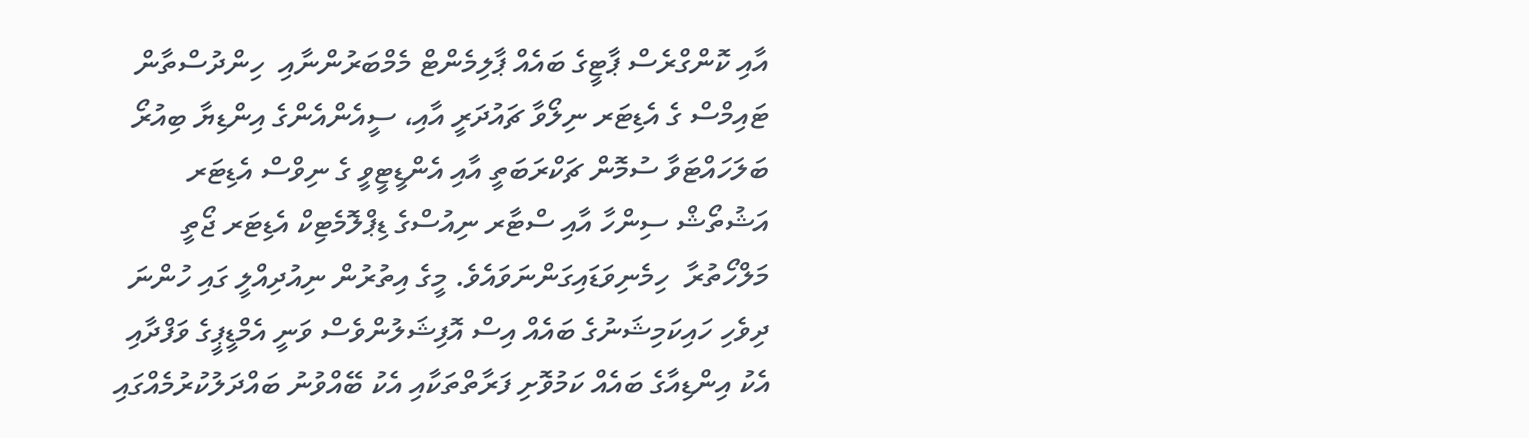އާއި ކޮންގްރެސް ޕާޓީގެ ބައެއް ޕާލިމެންޓް މެމްބަރުންނާއި  ހިންދުސްތާން ޓައިމްސް ގެ އެޑިޓަރ ނިލޯވާ ޗައުދަރީ އާއި، ސީއެންއެންގެ އިންޑިޔާ ބިއުރޯ ބަލަހައްޓަވާ ސުމޮން ޗަކްރަބަތީ އާއި އެންޑީޓީވީ ގެ ނިވްސް އެޑިޓަރ އަޝުތޯޝް ސިންހާ އާއި ސްޓާރ ނިއުސްގެ ޑިޕްލޮމެޓިކް އެޑިޓަރ ޖޯތީ މަލްހޯތުރާ  ހިމެނިވަޑައިގަންނަވައެވެ. މީގެ އިތުރުން ނިއުދިއްލީ ގައި ހުންނަ ދިވެހި ހައިކަމިޝަނުގެ ބައެއް އިސް އޮފިޝަލުންވެސް ވަނީ އެމްޑީޕީގެ ވަފްދާއި އެކު އިންޑިއާގެ ބައެއް ކަމުވޮށި ފަރާތްތަކާއި އެކު ބޭއްވުނު ބައްދަލުކުރުމެއްގައި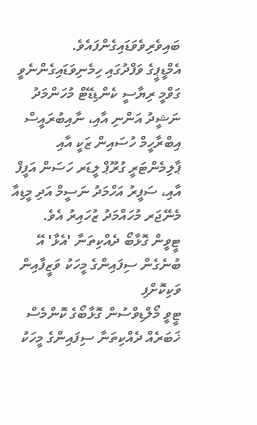ބައިވެރިވެވަޑައިގެންފައެވެ.
އެމްޑީޕީގެ ވަފްދުގައި ހިމެނިވަޑައިގެންނެވީ ގަވްމީ ރިޔާސީ ކެންޑިޑޭޓް މުހަންމަދު ނަޝީދު އަންނި އާއި، ނާއިބުރައީސް އިބްރާހީމް ހުސައިން ޒަކީ އާއި ޕާލިމެންޓަރީ ގުރޫޕް ލީޑަރ ހަސަން އަފީފް އާއި، ސަފީރު އަހްމަދު ނަސީމް އަދި މީޑިއާ މެނޭޖަރ މުހައްމަދު ޒުހައިރު އެވެ.
ޓީވީން ގޮޅާބޯ ދެއްކިތަނާ 'އެޅާ' އޭ ބުނެގެން ސިފައިންގެ މީހަކު ވަޒީފާއިން ވަކިކޮށްފި
ޓީވީ މޯލްޑިވްސުން ގޮޅާބޯގެ ކޮންމެސް ޚަބަރެއް ދެއްކިތަނާ ސިފައިންގެ މީހަކު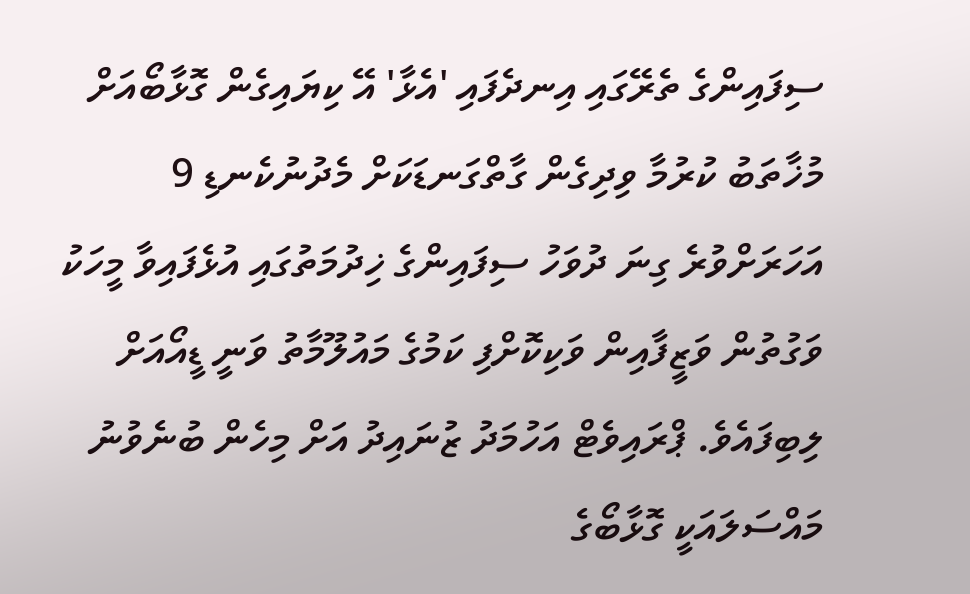ސިފައިންގެ ތެރޭގައި އިނދެފައި 'އެޅާ' އޭ ކިޔައިގެން ގޮޅާބޯއަށް މުޚާތަބު ކުރުމާ ވިދިގެން ގާތްގަނޑަކަށް މެދުނުކެނޑި 9 އަހަރަށްވުރެ ގިނަ ދުވަހު ސިފައިންގެ ޚިދުމަތުގައި އުޅެފައިވާ މީހަކު ވަގުތުން ވަޒީފާއިން ވަކިކޮށްފި ކަމުގެ މައުލޫމާތު ވަނީ ޑީއޯއަށް ލިބިފައެވެ. ޕްރައިވެޓް އަހުމަދު ޒުނައިދު އަށް މިހެން ބުނެވުނު މައްސަލައަކީ ގޮޅާބޯގެ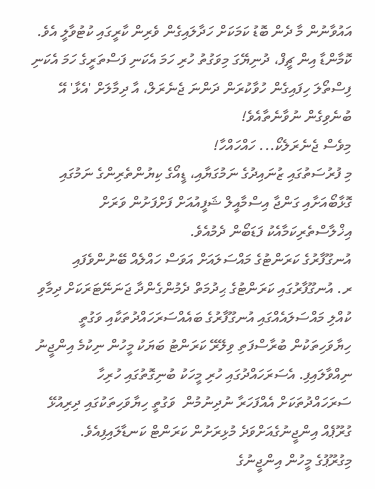އައުވާނުން މާ ދެން ބޮޑު ކަމަކަށް ހަދާލައިގެން ވެރިން ކާރީގައި ކުޓުވާލީ އެވެ. ކޮމާންޑާ އިން ޗީފް، ދުނިޔޭގަ މިވަގުތު ހުރި ހަމަ އެކަނި ފަސްތަރީގެ ހަމަ އެކަނި ފިސްތޯލަ ހިފައިގެން ހުވާކުރަން ދަންނަ ޖެނެރަލް، އާ ދިމާލަށް 'އެޅާ' އޭ ބުނެވިގެން ނުވާނެތާއެވެ!
މިވެސް ޖެނެރަލެކޯ... ހައްހައްހާ!
މި ފުރުސަތުގައި ޒުނައިދުގެ ނަމުގަޔާއި، ޑީއޯގެ ކިޔުންތެރިންގެ ނަމުގައި ގޮޅާބޯއަށާއި ގަންޖާ އިސްމާއީލް ޝަފީއުއަށް ފަށްފަށުން ވަރަށް އިޚްލާސްތެރިކަމާއެކު ފަޑަބޯން ދެމުއެވެ.
އުނގޫފާރުގެ ކަރަންޓުގެ މައްސަލައަށް އަވަސް ހައްލެއް ބޭނުންވެފައި
ރ. އުނގޫފާރުގައި ކަރަންޓުގެ ޙިދުމަތް ދެމުންގެންދާ ޖަނަނޭޓަރަކަށް ދިމާވި ކުއްލި މައްސަލައެއްގައި އުނގޫފާރުގެ ބައެއްސަރަހައްދުތަކާއި ވަގުތީ ހިޔާވަހިތަކުން ބުރާސްފަތި ވިލޭރޭ ކަރަންޓު ބަޔަކު މީހުން ނިކުމެ އިންޖީނު ނިއްވާލައިފި. އެސަރަހައްދުގައި ހުރި މީހަކު ބުނިގޮތުގައި ހުރިހާ ސަރަހައްދުތަކަށް އެއްފަހަރާ ނުދިނުމުން  ވަގުތީ ހިޔާވަހިތަކުގައި ދިރިއުޅޭ ގުރޫޕެއް އިންޖީނުގެއަށްވަދެ މުޅިރަށުން ކަރަންޓް ކަނޑާލައިފިއެވެ.
މިގުރޫޕުގެ މީހުން އިންޖީނުގެ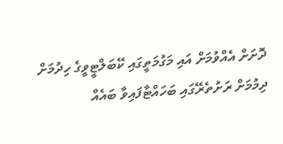ދޮށަށް އެއްވުމަށް އައި މަގުމަތީގައި ކޭބަލްޓީވީގެ ހިދުމަށް ދިމުމަށް ރަށުތެރޭގައި ބަހައްޓާފައިވާ ބައެއް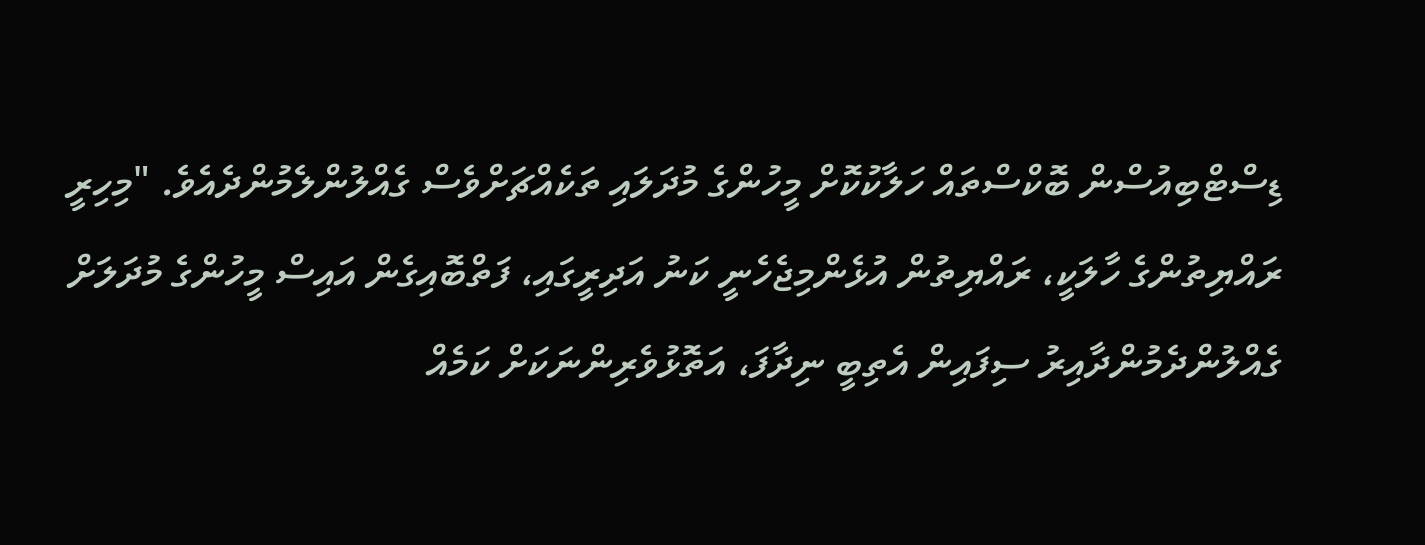ޑިސްޓްބިއުސްން ބޮކްސްތައް ހަލާކުކޮށް މީހުންގެ މުދަލައި ތަކެއްޗަށްވެސް ގެއްލުންލެމުންދެއެވެ. "މިހިރީ ރައްޔިތުންގެ ހާލަކީ، ރައްޔިތުން އުޅެންމިޖެހެނީ ކަނު އަދިރީގައި، ފަތްބޮއިގެން އައިސް މީހުންގެ މުދަލަށް ގެއްލުންދެމުންދާއިރު ސިފައިން އެތިބީ ނިދާފަ، އަތޮޅުވެރިންނަކަށް ކަމެއް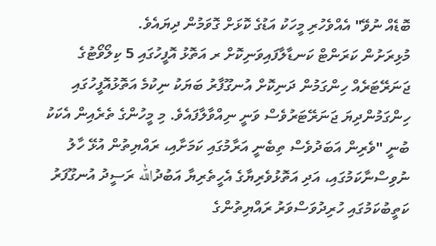ބޮޑެއް ނުވޭ" އެއްވެހުރި މީހަކު އަޑުގެ ކޮޅަށް ގޮވަމުން ދިޔައެވެ.
މުޅިރަށުން ކަރަންޓް ކަނޑާލާފައިވަނިކޮށް ރ އަތޮޅު އޮފީހުގައި 5 ކިލޯވޯޓުގެ ޖަނަރޭޓަރެއް ހިންގަމުން ދަނިކޮށް އުނގޫފާރު ބަޔަކު ނިކުމެ އަތޮޅުއޮފީހުގައި ހިންގަމުންދިޔަ ޖަނަރޭޓަރުވެސް ވަނީ ނިއްވާލާފައެވެ. މި މީހުންގެ ތެރެއިން އެކަކު ބުނީ "ވެރިން އަބަދުވެސް ތިބެނީ އަރާމުގައި ކަމަށާއި، ރައްޔިތުން އުޅޭ ހާލު ނުވިސްނާކަމުގައި، އަދި އަތޮޅުވެރިޔާގެ އެހީތެރިޔާ އަބުދުالله ރަސީދު އުނގޫފަރު ކަތީބުކަމުގައި ހުރިދުވަސްވަރު ރައްޔިތުންގެ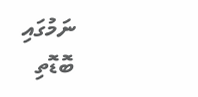ނަމުގައި ބޮޑޮތި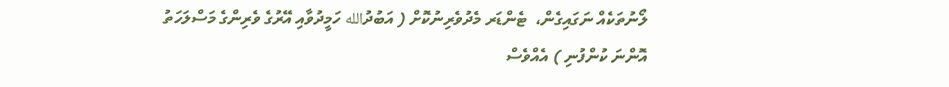ލޯނުތަކެއް ނަގައިގެން،  ޓެންޑަރ މެދުވެރިނުކޮށް ( އަބުދުالله ހަމީދުވާއި އޭރުގެ ވެރިންގެ މަސްލަހަތު އޮންނަ ކުންފުނި ) އެއްވެސް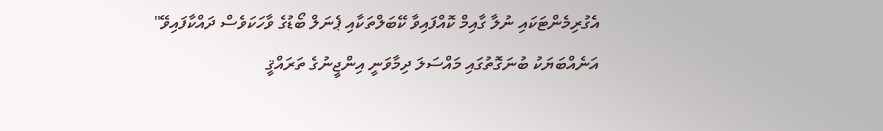އެގުރިމެންޓަކައި ނުލާ ގާއިމް ކޮއްފައިވާ ކޭބަލްތަކާއި ޕެނަލް ބޯޑުގެ ވާހަކަވެސް ދައްކާފައިވޭ"
އަނެއްބަޔަކު ބުނަގޮތުގައި މައްސަލަ ދިމާވަނީ އިންޖީނުގެ ތަރައްޤީ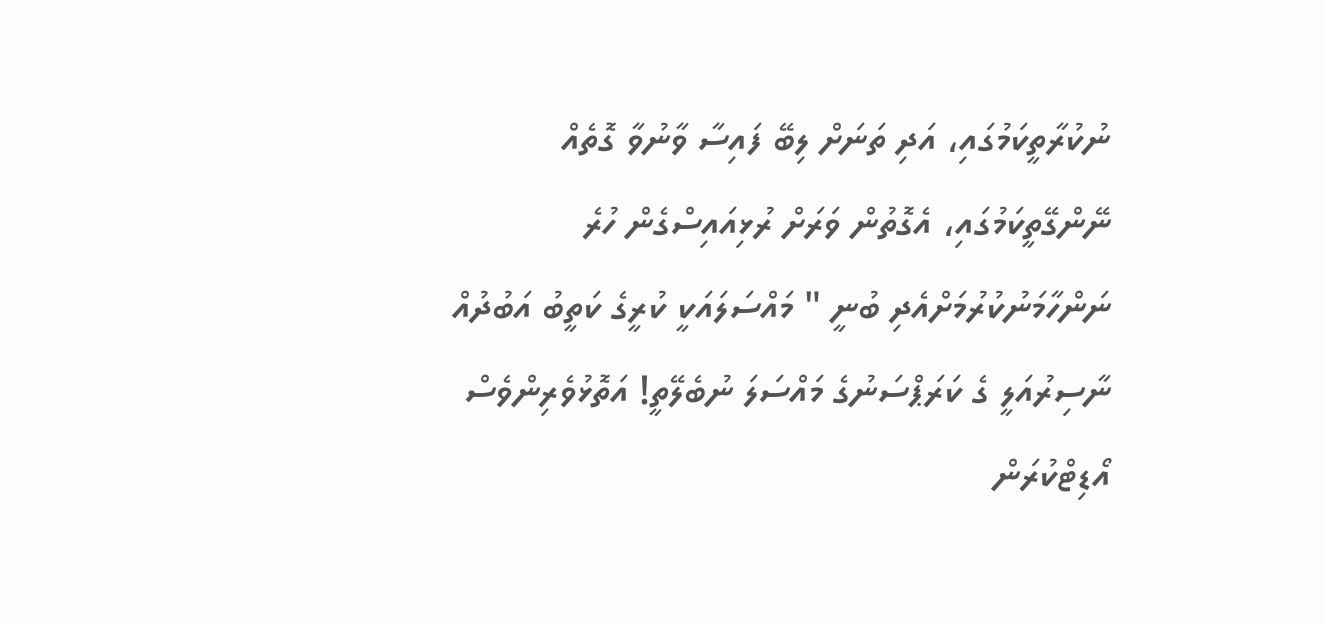ނުކުރާތީކަމުގައި، އަދި ތަނަށް ލިބޭ ފައިސާ ވާނުވާ ގޮތެއް ނޭންގޭތީކަމުގައި، އެގޮތުން ވަރަށް ރުޅިއައިސްގެން ހުރެ ނަންހާމަނުކުރުމަށްއެދި ބުނީ " މައްސަލައަކީ ކުރީގެ ކަތީބު އަބުދުއް ނާސިރުއަލީ ގެ ކަރަޕްސަނުގެ މައްސަލަ ނުބެލޭތީ! އަތޮޅުވެރިންވެސް އޯޑިޓްކުރަން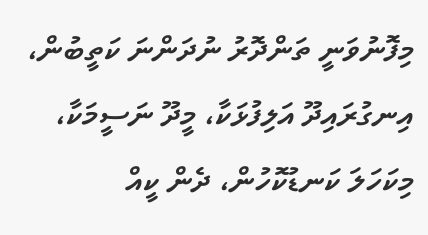މިފޮނުވަނީ ތަންދޮރު ނުދަންނަ ކަތީބުން، އިނގުރައިދޫ އަލިފުޅަކާ، މީދޫ ނަސީމަކާ، މިކަހަލަ ކަނޑުކޮހުން، ދެން ކީއް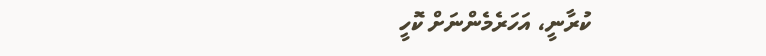ކުރާނީ، އަހަރެމެންނަށް ކޮހީ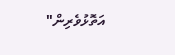އަތޮޅުވެރިން"